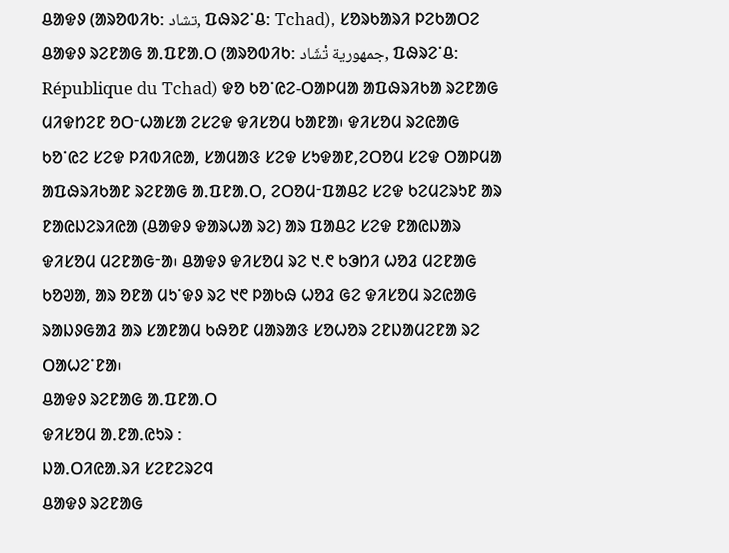ᱪᱟᱫᱽ (ᱟᱨᱚᱵᱤᱠ: تشاد, ᱯᱷᱨᱮᱸᱪ: Tchad), ᱥᱚᱨᱠᱟᱨᱤ ᱞᱮᱠᱟᱛᱮ ᱪᱟᱫᱽ ᱨᱮᱱᱟᱜ ᱟᱹᱯᱱᱟᱹᱛ (ᱟᱨᱚᱵᱤᱠ: جمهورية تْشَاد, ᱯᱷᱨᱮᱸᱪ: République du Tchad) ᱫᱚ ᱠᱚᱸᱭᱮ-ᱛᱟᱞᱢᱟ ᱟᱯᱷᱨᱤᱠᱟ ᱨᱮᱱᱟᱜ ᱢᱤᱫᱴᱮᱱ ᱚᱛᱼᱦᱟᱥᱟ ᱮᱥᱮᱫ ᱫᱤᱥᱚᱢ ᱠᱟᱱᱟ᱾ ᱫᱤᱥᱚᱢ ᱨᱮᱭᱟᱜ ᱠᱚᱸᱭᱮ ᱥᱮᱫ ᱞᱤᱵᱤᱭᱟ, ᱥᱟᱢᱟᱝ ᱥᱮᱫ ᱥᱩᱫᱟᱱ,ᱮᱛᱚᱢ ᱥᱮᱫ ᱛᱟᱞᱢᱟ ᱟᱯᱷᱨᱤᱠᱟᱱ ᱨᱮᱱᱟᱜ ᱟᱹᱯᱱᱟᱹᱛ, ᱮᱛᱚᱢᱼᱯᱟᱪᱮ ᱥᱮᱫ ᱠᱮᱢᱮᱨᱩᱱ ᱟᱨ ᱱᱟᱭᱡᱮᱨᱤᱭᱟ (ᱪᱟᱫᱽ ᱫᱟᱨᱦᱟ ᱨᱮ) ᱟᱨ ᱯᱟᱪᱮ ᱥᱮᱫ ᱱᱟᱭᱡᱟᱨ ᱫᱤᱥᱚᱢ ᱢᱮᱱᱟᱜᱼᱟ᱾ ᱪᱟᱫᱽ ᱫᱤᱥᱚᱢ ᱨᱮ ᱑.᱖ ᱠᱳᱴᱤ ᱦᱚᱲ ᱢᱮᱱᱟᱜ ᱠᱚᱣᱟ, ᱟᱨ ᱚᱱᱟ ᱢᱩᱸᱫᱽ ᱨᱮ ᱑᱖ ᱞᱟᱠᱷ ᱦᱚᱲ ᱜᱮ ᱫᱤᱥᱚᱢ ᱨᱮᱭᱟᱜ ᱨᱟᱡᱽᱜᱟᱲ ᱟᱨ ᱥᱟᱱᱟᱢ ᱠᱷᱚᱱ ᱢᱟᱨᱟᱝ ᱥᱚᱦᱚᱨ ᱮᱱᱡᱟᱢᱮᱱᱟ ᱨᱮ ᱛᱟᱦᱮᱸᱱᱟ᱾
ᱪᱟᱫᱽ ᱨᱮᱱᱟᱜ ᱟᱹᱯᱱᱟᱹᱛ
ᱫᱤᱥᱚᱢ ᱟᱹᱱᱟᱹᱭᱩᱨ :
ᱡᱟᱹᱛᱤᱭᱟᱹᱨᱤ ᱥᱮᱱᱮᱨᱮᱧ
ᱪᱟᱫᱽ ᱨᱮᱱᱟᱜ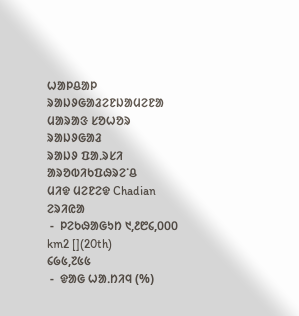ᱦᱟᱞᱪᱟᱞ
ᱨᱟᱡᱽᱜᱟᱲᱮᱱᱡᱟᱢᱮᱱᱟ
ᱢᱟᱨᱟᱝ ᱥᱚᱦᱚᱨ ᱨᱟᱡᱽᱜᱟᱲ
ᱨᱟᱡᱽ ᱯᱟᱹᱨᱥᱤ ᱟᱨᱚᱵᱤᱠᱯᱷᱨᱮᱸᱪ
ᱢᱤᱫ ᱢᱮᱱᱮᱫ Chadian
ᱮᱨᱤᱭᱟ
 -  ᱞᱮᱠᱷᱟᱜᱩᱴ ᱑,᱒᱘᱔,᱐᱐᱐ km2 [](20th)
᱔᱙᱕,᱗᱕᱕
 -  ᱫᱟᱜ ᱦᱟᱹᱴᱤᱧ (%)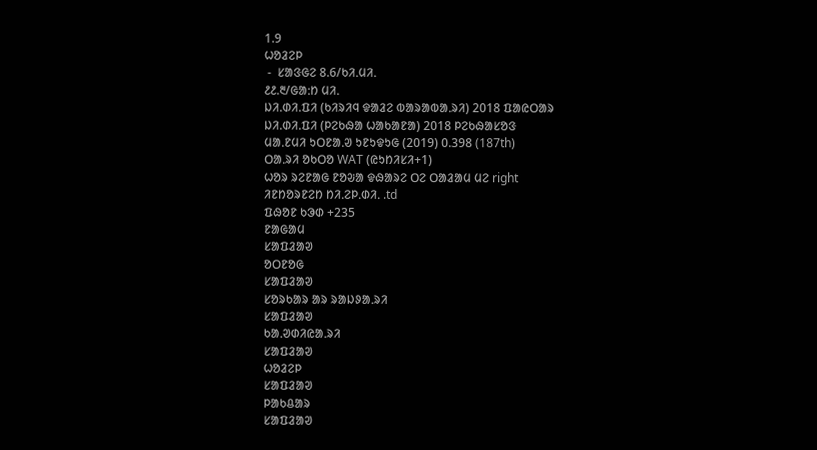1.9
ᱦᱚᱲᱮᱞ
 -  ᱥᱟᱝᱜᱮ 8.6/ᱠᱤᱹᱢᱤᱹ
᱒᱒.᱓/ᱜᱟᱺᱴ ᱢᱤᱹ
ᱡᱤ.ᱰᱤ.ᱯᱤ (ᱠᱤᱨᱤᱧ ᱫᱟᱲᱮ ᱵᱟᱨᱟᱵᱟᱹᱨᱤ) 2018 ᱯᱟᱭᱛᱟᱨ
ᱡᱤ.ᱰᱤ.ᱯᱤ (ᱞᱮᱠᱷᱟ ᱦᱟᱠᱟᱱᱟ) 2018 ᱞᱮᱠᱷᱟᱥᱚᱝ
ᱢᱟᱹᱱᱢᱤ ᱩᱛᱱᱟᱹᱣ ᱩᱱᱩᱫᱩᱜ (2019) 0.398 (187th)
ᱛᱟᱹᱨᱤ ᱚᱠᱛᱚ WAT (ᱭᱩᱴᱤᱥᱤ+1)
ᱦᱚᱨ ᱨᱮᱱᱟᱜ ᱱᱚᱶᱟ ᱫᱷᱟᱨᱮ ᱛᱮ ᱛᱟᱲᱟᱢ ᱢᱮ right
ᱤᱱᱴᱚᱨᱱᱮᱴ ᱴᱤᱹᱮᱞᱹᱰᱤᱹ .td
ᱯᱷᱚᱱ ᱠᱳᱰ +235
ᱱᱟᱜᱟᱢ
ᱥᱟᱯᱲᱟᱣ
ᱚᱛᱱᱚᱜ
ᱥᱟᱯᱲᱟᱣ
ᱥᱚᱨᱠᱟᱨ ᱟᱨ ᱨᱟᱡᱽᱟᱹᱨᱤ
ᱥᱟᱯᱲᱟᱣ
ᱠᱟᱹᱣᱰᱤᱭᱟᱹᱨᱤ
ᱥᱟᱯᱲᱟᱣ
ᱦᱚᱲᱮᱞ
ᱥᱟᱯᱲᱟᱣ
ᱞᱟᱠᱪᱟᱨ
ᱥᱟᱯᱲᱟᱣ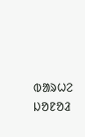ᱵᱟᱨᱦᱮ ᱡᱚᱱᱚᱲ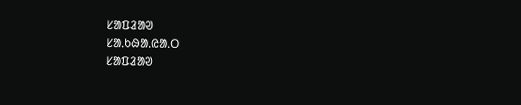ᱥᱟᱯᱲᱟᱣ
ᱥᱟᱹᱠᱷᱟᱹᱭᱟᱹᱛ
ᱥᱟᱯᱲᱟᱣ